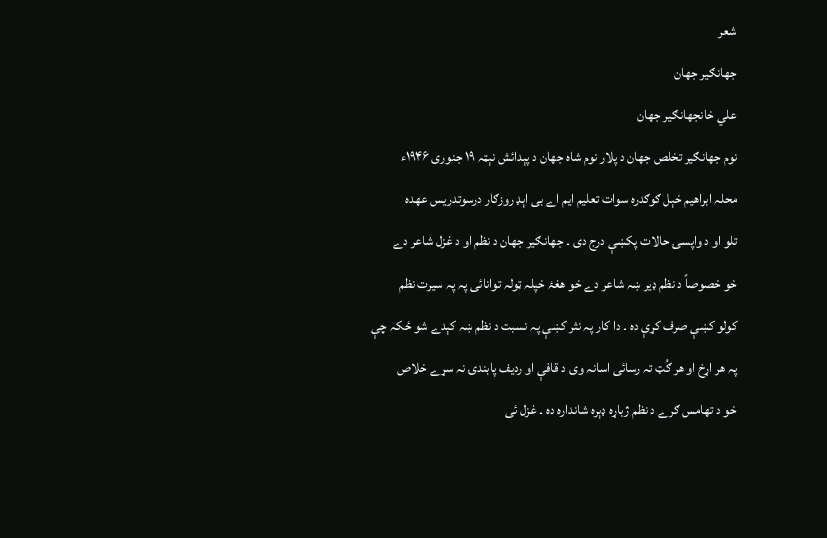شعر
جھانګیر جھان
علي خانجھانګیر جھان
نوم جھانګیر تخلص جھان د پلار نوم شاہ جھان د پېدائش نېټہ ۱۹ جنوری ۱۹۴۶ء
محلہ ابراھیم خېل ګوګدرہ سوات تعلیم ایم اے بی اېډ روزګار درسوتدریس عھدہ
تلو او د واپسۍ حالات پکښې درج دی ۔ جھانګیر جھان د نظم او د غزل شاعر دے
خو خصوصاً د نظم ډیر ښہ شاعر دے خو ھغۂ خپلہ ټولہ توانائی پہ پہ سیرت نظم
کولو کښې صرف کړې دہ ۔ دا کار پہ نثر کښې پہ نسبت د نظم ښہ کېدے شو ځکہ چې
پہ ھر اړخ او ھر ګُټ تہ رسائی اسانہ وی د قافې او ردیف پابندۍ نہ سړے خلاص
خو د تھامس ګرے د نظم ژباړہ ډېرہ شاندارہ دہ ۔ غزل ئی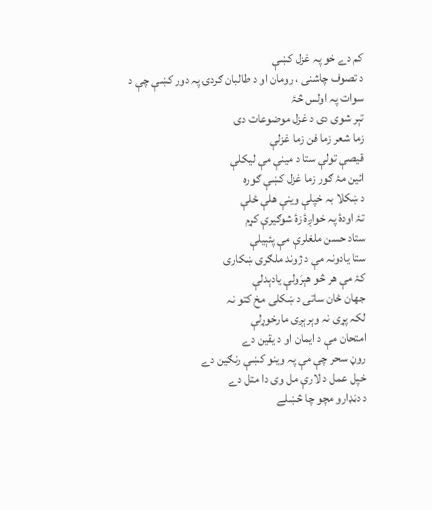کم دے خو پہ غزل کښې
د تصوف چاشنی ، رومان او د طالبان ګردۍ پہ دور کښې چې د سوات پہ اولس څۂ
تېر شوی دی د غزل موضوعات دی
زما شعر زما فن زما غزلې
قیصې تولې ستا د مینې مې لیکلې
ائین مۂ ګور زما غزل کښې ګورہ
د ښکلا بہ خپلې وینې ھلې ځلې
تۂ اودۂ پہ خواږۂ زۂ شوګیرې کړم
ستاد حسن ملغلرې مې پئېیلې
ستا یادونہ مې د ژوند ملګری ښکاری
کۂ مې ھر څو ھېرَولې یادېدلې
جھان ځان ساتی د ښکلی مخ کتو نہ
لکہ پړی نہ وېرېږی مارخوړلې
امتحان مې د ایمان او د یقین دے
روڼ سحر چې مې پہ وینو کښې رنګین دے
خپل عمل د لارې مل وی دا متل دے
د دڼډارو مچو چا څښلے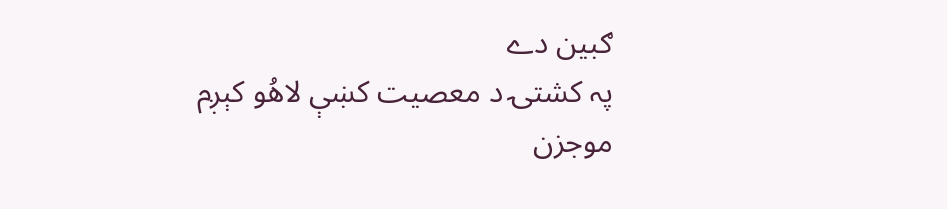ګبین دے
پہ کشتۍ د معصیت کښې لاھُو کېږم
موجزن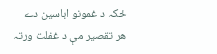ځکہ د غمونو اباسین دے
ھر تقصیر مې د غفلت ورتہ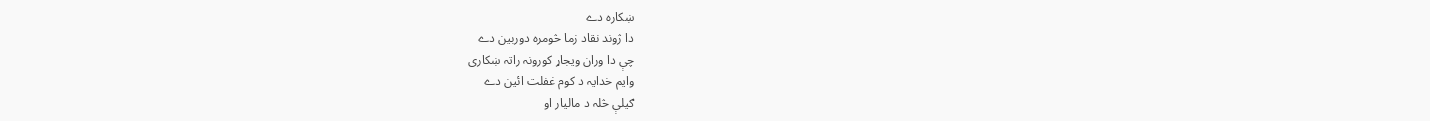ښکارہ دے
دا ژوند نقاد زما څومرہ دوربین دے
چې دا وران ویجاړ کورونہ راتہ ښکاری
وایم خدایہ د کوم غفلت ائین دے
ګیلې څلہ د مالیار او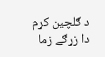د ګلچین کړم
دا زړګے زما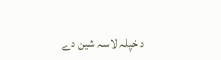د خپلہ لاسہ شین دے